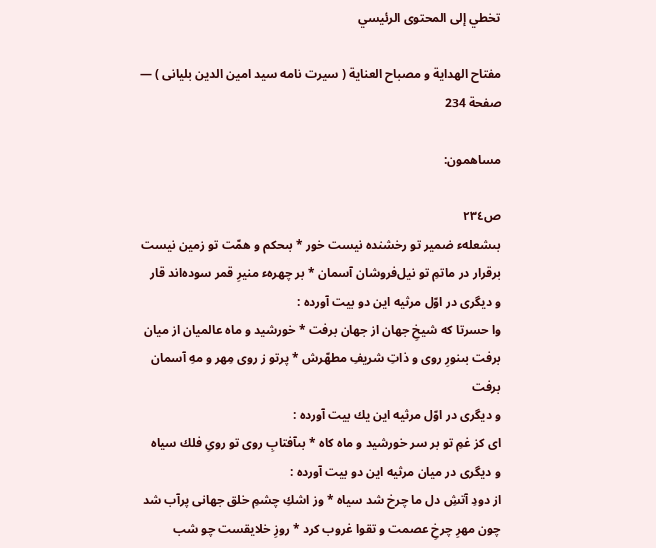تخطي إلى المحتوى الرئيسي

مفتاح الهداية و مصباح العناية ( سيرت نامه سيد امين الدين بليانى ) — صفحة 234

مساهمون:

ص٢٣٤
بىشعلهء ضمير تو رخشنده نيست خور * بىحكم و همّت تو زمين نيست برقرار در ماتمِ تو نيل‌فروشان آسمان * بر چهرهء منيرِ قمر سوده‌اند قار
و ديگرى در اوّل مرثيه اين دو بيت آورده :
وا حسرتا كه شيخِ جهان از جهان برفت * خورشيد و ماه عالميان از ميان برفت بىنورِ روى و ذاتِ شريفِ مطهّرش * پرتو ز روى مِهر و مهِ آسمان برفت
و ديگرى در اوّل مرثيه اين يك بيت آورده :
اى كز غمِ تو بر سر خورشيد و ماه كاه * بىآفتابِ روى تو روىِ فلك سياه
و ديگرى در ميان مرثيه اين دو بيت آورده :
از دودِ آتشِ دل ما چرخ شد سياه * وز اشكِ چشمِ خلق جهانى پرآب شد چون مهرِ چرخِ عصمت و تقوا غروب كرد * روزِ خلايقست چو شب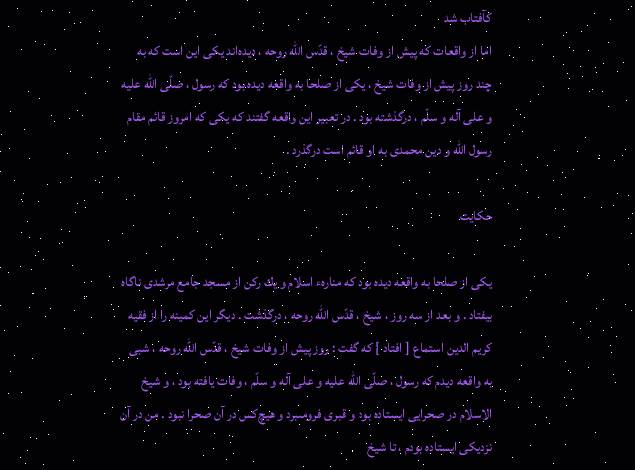كآفتاب شد
اما از واقعات كه پيش از وفات شيخ ، قدّس اللّه روحه ، ديده‌اند يكى اين است كه به چند روز پيش از وفات شيخ ، يكى از صلحا به واقعه ديده بود كه رسول ، صلّى اللّه عليه و على آله و سلّم ، درگذشته بود . در تعبير اين واقعه گفتند كه يكى كه امروز قائم مقام رسول اللّه و دين محمدى به او قائم است درگذرد .

حكايت

يكى از صلحا به واقعه ديده بود كه منارهء اسلام و يك ركن از مسجد جامع مرشدى ناگاه بيفتاد . و بعد از سه روز ، شيخ ، قدّس اللّه روحه ، درگذشت . ديگر اين كمينه را از فقيه كريم الدين استماع [ افتاد ] كه گفت : روز پيش از وفات شيخ ، قدّس اللّه روحه ، شبى به واقعه ديدم كه رسول ، صلّى اللّه عليه و على آله و سلّم ، وفات يافته بود ، و شيخ الاسلام در صحرايى ايستاده بود و قبرى فرومىبرد و هيچ‌كس در آن صحرا نبود . من در آن نزديكى ايستاده بودم ، تا شيخ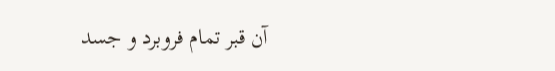آن قبر تمام فروبرد و جسد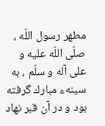مطهر رسول اللّه ، صلّى اللّه عليه و على آله و سلّم ، به سينهء مبارك گرفته بود و در آن قبر نهاد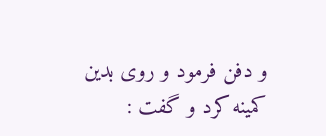و دفن فرمود و روى بدين كمينه كرد و گفت :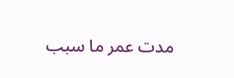مدت عمر ما سبب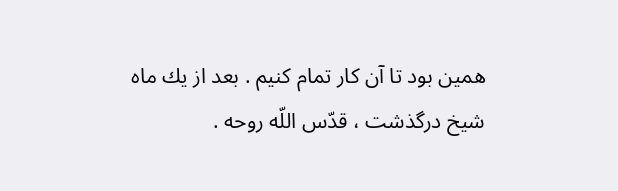همين بود تا آن كار تمام كنيم . بعد از يك ماه شيخ درگذشت ، قدّس اللّه روحه .